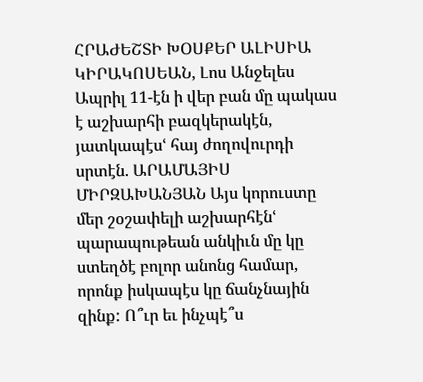ՀՐԱԺԵՇՏԻ ԽՕՍՔԵՐ ԱԼԻՍԻԱ ԿԻՐԱԿՈՍԵԱՆ, Լոս Անջելես Ապրիլ 11-էն ի վեր բան մը պակաս է աշխարհի բազկերակէն, յատկապէսՙ հայ ժողովուրդի սրտէն. ԱՐԱՄԱՅԻՍ ՄԻՐԶԱԽԱՆՅԱՆ Այս կորուստը մեր շօշափելի աշխարհէնՙ պարապութեան անկիւն մը կը ստեղծէ բոլոր անոնց համար, որոնք իսկապէս կը ճանչնային զինք: Ո՞ւր եւ ինչպէ՞ս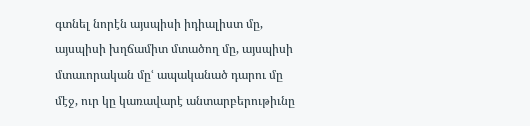գտնել նորէն այսպիսի իդիալիստ մը, այսպիսի խղճամիտ մտածող մը, այսպիսի մտաւորական մըՙ ապականած դարու մը մէջ, ուր կը կառավարէ անտարբերութիւնը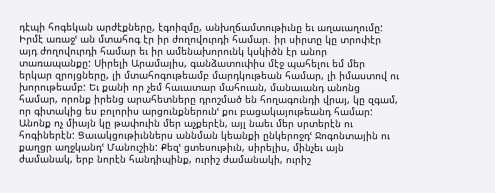դէպի հոգեկան արժէքները, էգոիզմը, անխղճամտութիւնը եւ աղաւաղումը: Իրմէ առաջՙ ան մտահոգ էր իր ժողովուրդի համար. իր սիրտը կը տրոփէր այդ ժողովուրդի համար եւ իր ամենախորունկ կսկիծն էր անոր տառապանքը: Սիրելի Արամայիս, գանձատուփիս մէջ պահելու եմ մեր երկար զրոյցները, լի մտահոգութեամբ մարդկութեան համար, լի իմաստով ու խորութեամբ: Եւ քանի որ չեմ հաւատար մահուան, մանաւանդ անոնց համար, որոնք իրենց արահետները դրոշմած են հողագունդի վրայ, կը զգամ, որ գիտակից ես բոլորիս արցունքներունՙ քու բացակայութեանդ համար: Անոնք ոչ միայն կը թափուին մեր աչքերէն, այլ նաեւ մեր սրտերէն ու հոգիներէն: Ցաւակցութիւններս աննման կեանքի ընկերոջդՙ Ջոգոնտային ու քաղցր աղջկանդՙ Մանուշին: Քեզՙ ցտեսութիւն, սիրելիս, մինչեւ այն ժամանակ, երբ նորէն հանդիպինք, ուրիշ ժամանակի, ուրիշ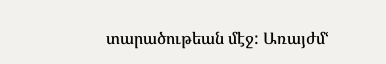տարածութեան մէջ: Առայժմՙ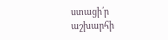ստացի՛ր աշխարհի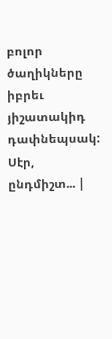բոլոր ծաղիկները իբրեւ յիշատակիդ դափնեպսակ: Սէր, ընդմիշտ... |